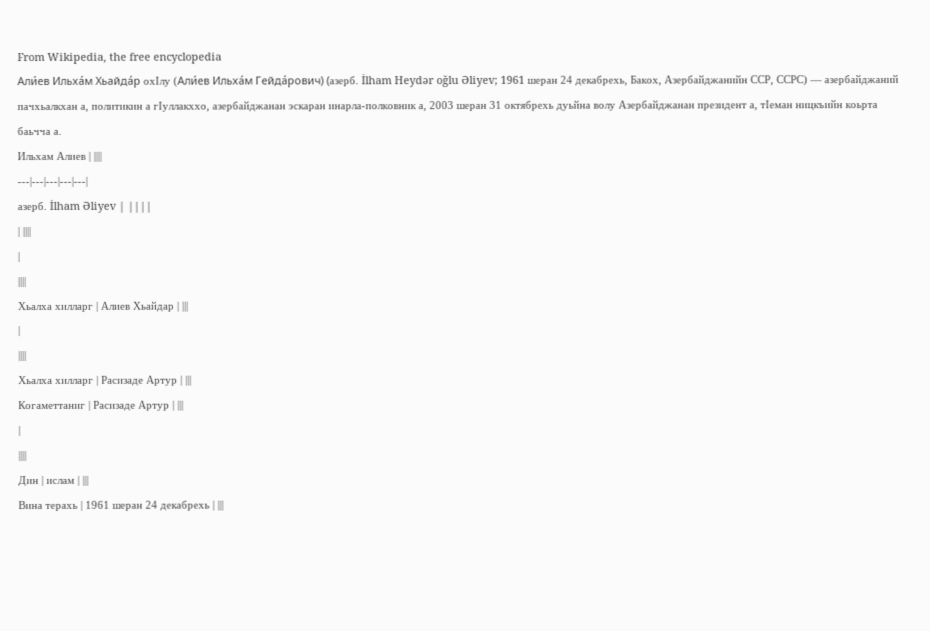From Wikipedia, the free encyclopedia
Али́ев Ильха́м Хьайда́р охӀлу (Али́ев Ильха́м Гейда́рович) (азерб. İlham Heydər oğlu Əliyev; 1961 шеран 24 декабрехь, Бакох, Азербайджанийн ССР, ССРС) — азербайджаний пачхьалкхан а, политикин а гӀуллакххо, азербайджанан эскаран инарла-полковник а, 2003 шеран 31 октябрехь дуьйна волу Азербайджанан президент а, тӀеман ницкъийн коьрта баьчча а.
Ильхам Алиев | ||||
---|---|---|---|---|
азерб. İlham Əliyev | ||||
| ||||
|
||||
Хьалха хилларг | Алиев Хьайдар | |||
|
||||
Хьалха хилларг | Расизаде Артур | |||
Когаметтаниг | Расизаде Артур | |||
|
||||
Дин | ислам | |||
Вина терахь | 1961 шеран 24 декабрехь | |||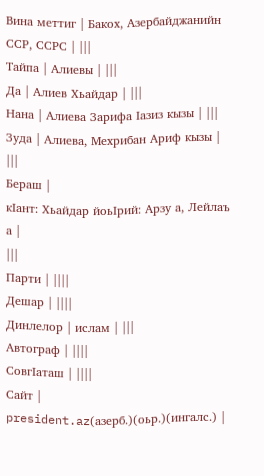Вина меттиг | Бакох, Азербайджанийн ССР, ССРС | |||
Тайпа | Алиевы | |||
Да | Алиев Хьайдар | |||
Нана | Алиева Зарифа Ӏазиз кызы | |||
Зуда | Алиева, Мехрибан Ариф кызы | |||
Бераш |
кӀант: Хьайдар йоьӀрий: Арзу а, Лейлаъ а |
|||
Парти | ||||
Дешар | ||||
Динлелор | ислам | |||
Автограф | ||||
СовгӀаташ | ||||
Сайт | president.az(азерб.)(оьр.)(ингалс.) |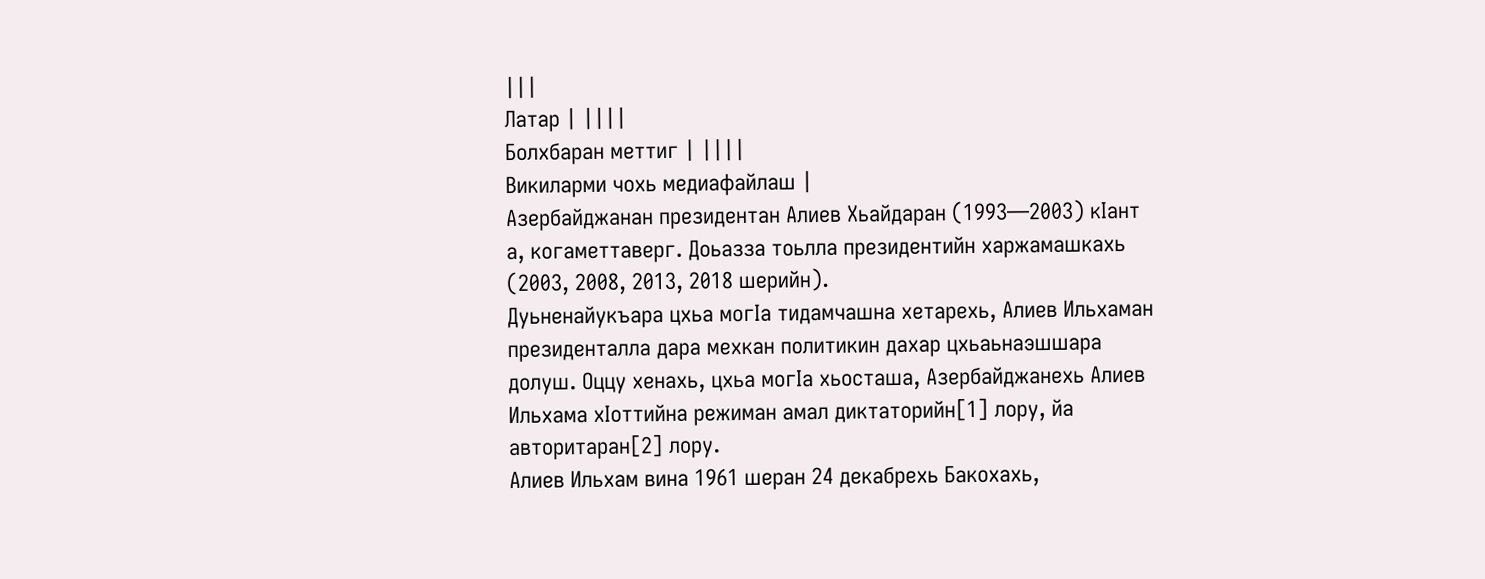|||
Латар | ||||
Болхбаран меттиг | ||||
Викиларми чохь медиафайлаш |
Азербайджанан президентан Алиев Хьайдаран (1993—2003) кӀант а, когаметтаверг. Доьазза тоьлла президентийн харжамашкахь (2003, 2008, 2013, 2018 шерийн).
Дуьненайукъара цхьа могӀа тидамчашна хетарехь, Алиев Ильхаман президенталла дара мехкан политикин дахар цхьаьнаэшшара долуш. Оццу хенахь, цхьа могӀа хьосташа, Азербайджанехь Алиев Ильхама хӀоттийна режиман амал диктаторийн[1] лору, йа авторитаран[2] лору.
Алиев Ильхам вина 1961 шеран 24 декабрехь Бакохахь,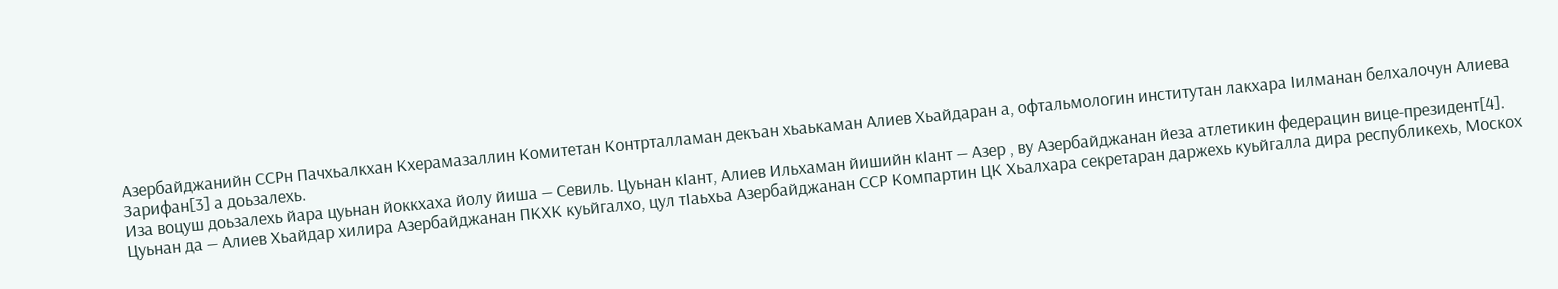Азербайджанийн ССРн Пачхьалкхан Кхерамазаллин Комитетан Контрталламан декъан хьаькаман Алиев Хьайдаран а, офтальмологин институтан лакхара Ӏилманан белхалочун Алиева Зарифан[3] а доьзалехь.
Иза воцуш доьзалехь йара цуьнан йоккхаха йолу йиша — Севиль. Цуьнан кӀант, Алиев Ильхаман йишийн кӀант — Азер , ву Азербайджанан йеза атлетикин федерацин вице-президент[4].
Цуьнан да — Алиев Хьайдар хилира Азербайджанан ПКХК куьйгалхо, цул тӀаьхьа Азербайджанан ССР Компартин ЦК Хьалхара секретаран даржехь куьйгалла дира республикехь, Москох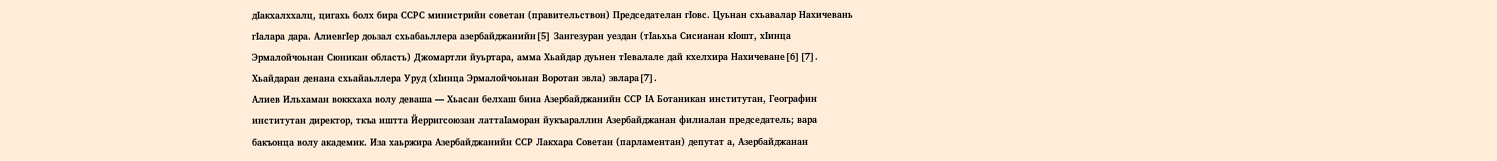дӀакхалххалц, цигахь болх бира ССРС министрийн советан (правительствон) Председателан гӀовс. Цуьнан схьавалар Нахичевань гӀалара дара. АлиевгӀер доьзал схьабаьллера азербайджанийн[5] Зангезуран уездан (тӀаьхьа Сисианан кӀошт, хӀинца Эрмалойчоьнан Сюникан область) Джомартли йуьртара, амма Хьайдар дуьнен тӀевалале дай кхелхира Нахичеване[6][7]. Хьайдаран денана схьайаьллера Уруд (хӀинца Эрмалойчоьнан Воротан эвла) эвлара[7].
Алиев Ильхаман воккхаха волу деваша — Хьасан белхаш бина Азербайджанийн ССР ӀА Ботаникан институтан, Географин институтан директор, ткъа иштта Йерригсоюзан латтаӀаморан йукъараллин Азербайджанан филиалан председатель; вара бакъонца волу академик. Иза хаьржира Азербайджанийн ССР Лакхара Советан (парламентан) депутат а, Азербайджанан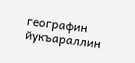географин йукъараллин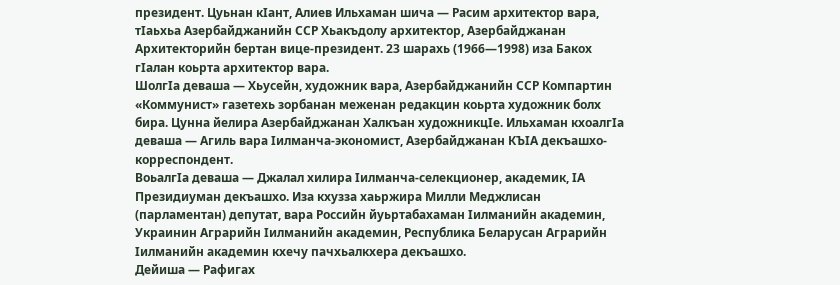президент. Цуьнан кӀант, Алиев Ильхаман шича — Расим архитектор вара, тӀаьхьа Азербайджанийн ССР Хьакъдолу архитектор, Азербайджанан Архитекторийн бертан вице-президент. 23 шарахь (1966—1998) иза Бакох гӀалан коьрта архитектор вара.
ШолгӀа деваша — Хьусейн, художник вара, Азербайджанийн ССР Компартин «Коммунист» газетехь зорбанан меженан редакцин коьрта художник болх бира. Цунна йелира Азербайджанан Халкъан художникцӀе. Ильхаман кхоалгӀа деваша — Агиль вара Ӏилманча-экономист, Азербайджанан КЪӀА декъашхо-корреспондент.
ВоьалгӀа деваша — Джалал хилира Ӏилманча-селекционер, академик, ӀА Президиуман декъашхо. Иза кхузза хаьржира Милли Меджлисан (парламентан) депутат, вара Российн йуьртабахаман Ӏилманийн академин, Украинин Аграрийн Ӏилманийн академин, Республика Беларусан Аграрийн Ӏилманийн академин кхечу пачхьалкхера декъашхо.
Дейиша — Рафигах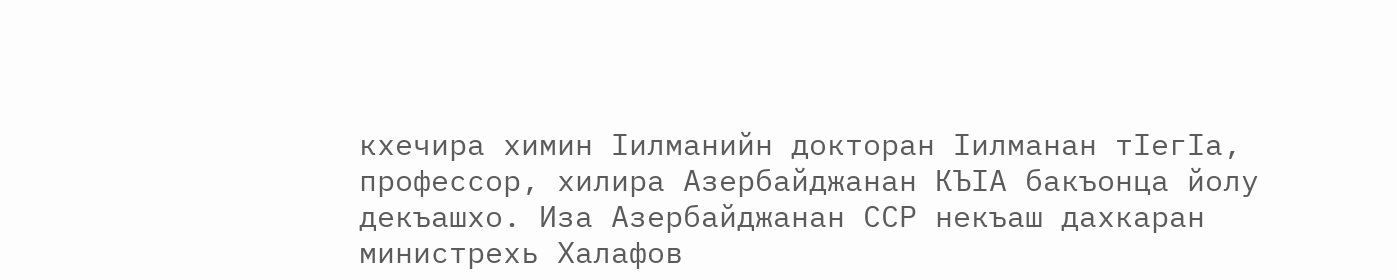кхечира химин Ӏилманийн докторан Ӏилманан тӀегӀа, профессор, хилира Азербайджанан КЪӀА бакъонца йолу декъашхо. Иза Азербайджанан ССР некъаш дахкаран министрехь Халафов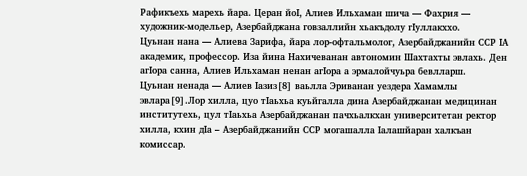Рафикъехь марехь йара. Церан йоӀ, Алиев Ильхаман шича — Фахрия — художник-модельер, Азербайджана говзаллийн хьакъдолу гӀуллакххо.
Цуьнан нана — Алиева Зарифа, йара лор-офтальмолог, Азербайджанийн ССР ӀА академик, профессор. Иза йина Нахичеванан автономин Шахтахты эвлахь. Ден агӀора санна, Алиев Ильхаман ненан агӀора а эрмалойчуьра бевлларш.
Цуьнан ненада — Алиев Ӏазиз[8] ваьлла Эриванан уездера Хамамлы эвлара[9].Лор хилла, цуо тӀаьхьа куьйгалла дина Азербайджанан медицинан институтехь, цул тӀаьхьа Азербайджанан пачхьалкхан университетан ректор хилла, кхин дӀа – Азербайджанийн ССР могашалла Ӏалашйаран халкъан комиссар.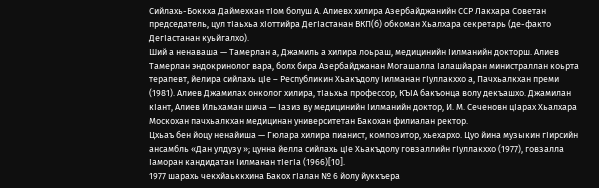Сийлахь-Боккха Даймехкан тӀом болуш А. Алиевх хилира Азербайджанийн ССР Лакхара Советан председатель, цул тӀаьхьа хӀоттийра ДегӀастанан ВКП(б) обкоман Хьалхара секретарь (де-факто ДегӀастанан куьйгалхо).
Ший а ненаваша — Тамерлан а, Джамиль а хилира лоьраш, медицинийн Ӏилманийн докторш. Алиев Тамерлан эндокринолог вара, болх бира Азербайджанан Могашалла Ӏалашйаран министраллан коьрта терапевт, йелира сийлахь цӀе – Республикин Хьакъдолу Ӏилманан гӀуллакххо а, Пачхьалкхан преми (1981). Алиев Джамилах онколог хилира, тӀаьхьа профессор, КЪӀА бакъонца волу декъашхо. Джамилан кӀант, Алиев Ильхаман шича — Ӏазиз ву медицинийн Ӏилманийн доктор, И. М. Сеченовн цӀарах Хьалхара Москохан пачхьалкхан медицинан университетан Бакохан филиалан ректор.
Цхьаъ бен йоцу ненайиша — Гюлара хилира пианист, композитор, хьехархо. Цуо йина музыкин гӀирсийн ансамбль «Дан улдузу »; цунна йелла сийлахь цӀе Хьакъдолу говзаллийн гӀуллакххо (1977), говзалла Ӏаморан кандидатан Ӏилманан тӀегӀа (1966)[10].
1977 шарахь чекхйаьккхина Бакох гӀалан № 6 йолу йуккъера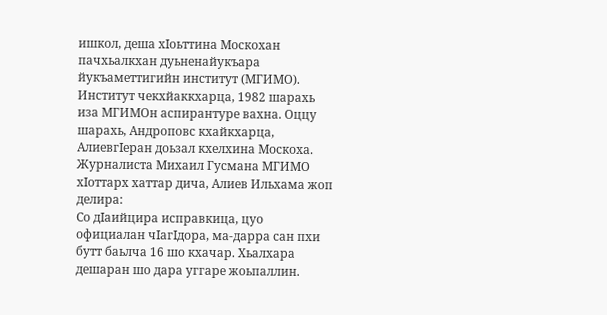ишкол, деша хӀоьттина Москохан пачхьалкхан дуьненайукъара йукъаметтигийн институт (МГИМО). Институт чекхйаккхарца, 1982 шарахь иза МГИМОн аспирантуре вахна. Оццу шарахь, Андроповс кхайкхарца, АлиевгӀеран доьзал кхелхина Москоха. Журналиста Михаил Гусмана МГИМО хӀоттарх хаттар дича, Алиев Ильхама жоп делира:
Со дӀаийцира исправкица, цуо официалан чӀагӀдора, ма-дарра сан пхи бутт баьлча 16 шо кхачар. Хьалхара дешаран шо дара уггаре жоьпаллин.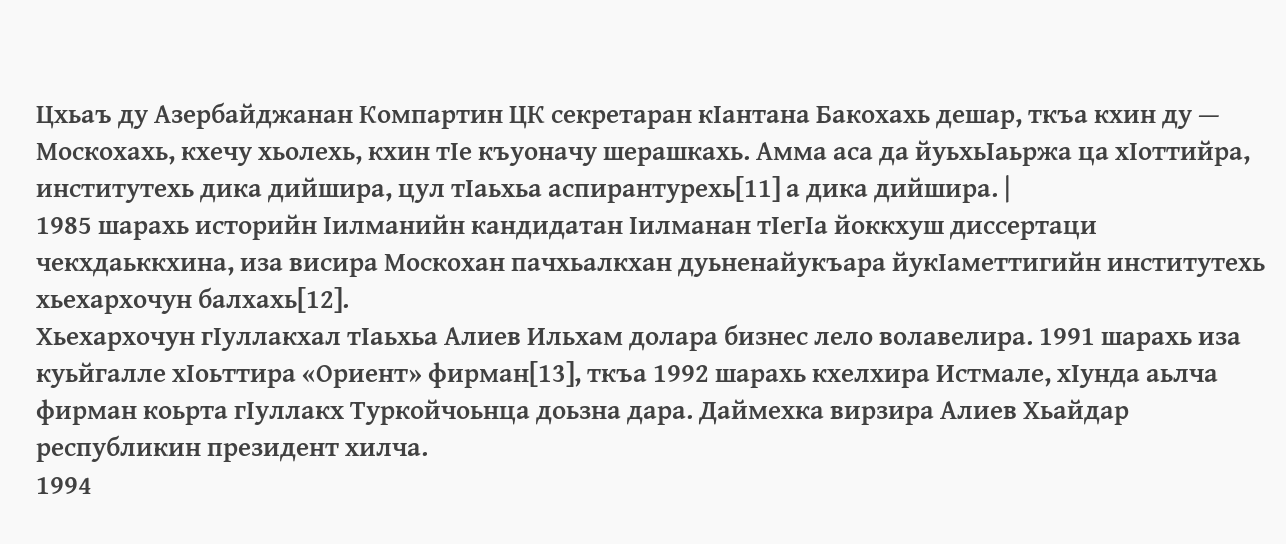Цхьаъ ду Азербайджанан Компартин ЦК секретаран кӀантана Бакохахь дешар, ткъа кхин ду — Москохахь, кхечу хьолехь, кхин тӀе къуоначу шерашкахь. Амма аса да йуьхьӀаьржа ца хӀоттийра, институтехь дика дийшира, цул тӀаьхьа аспирантурехь[11] а дика дийшира. |
1985 шарахь историйн Ӏилманийн кандидатан Ӏилманан тӀегӀа йоккхуш диссертаци чекхдаьккхина, иза висира Москохан пачхьалкхан дуьненайукъара йукӀаметтигийн институтехь хьехархочун балхахь[12].
Хьехархочун гӀуллакхал тӀаьхьа Алиев Ильхам долара бизнес лело волавелира. 1991 шарахь иза куьйгалле хӀоьттира «Ориент» фирман[13], ткъа 1992 шарахь кхелхира Истмале, хӀунда аьлча фирман коьрта гӀуллакх Туркойчоьнца доьзна дара. Даймехка вирзира Алиев Хьайдар республикин президент хилча.
1994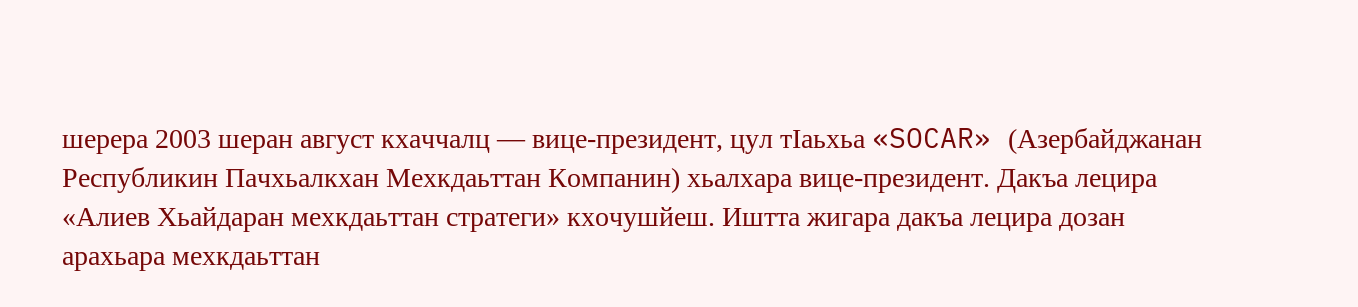шерера 2003 шеран август кхаччалц — вице-президент, цул тӀаьхьа «SOCAR» (Азербайджанан Республикин Пачхьалкхан Мехкдаьттан Компанин) хьалхара вице-президент. Дакъа лецира «Алиев Хьайдаран мехкдаьттан стратеги» кхочушйеш. Иштта жигара дакъа лецира дозан арахьара мехкдаьттан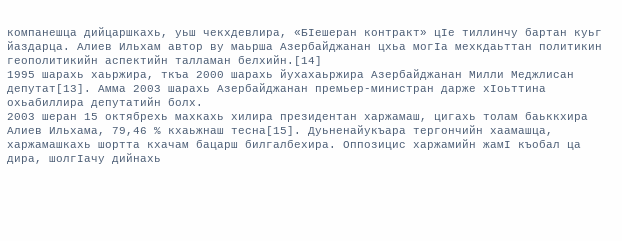компанешца дийцаршкахь, уьш чекхдевлира, «БӀешеран контракт» цӀе тиллинчу бартан куьг йаздарца. Алиев Ильхам автор ву маьрша Азербайджанан цхьа могӀа мехкдаьттан политикин геополитикийн аспектийн талламан белхийн.[14]
1995 шарахь хаьржира, ткъа 2000 шарахь йухахаьржира Азербайджанан Милли Меджлисан депутат[13]. Амма 2003 шарахь Азербайджанан премьер-министран дарже хӀоьттина охьабиллира депутатийн болх.
2003 шеран 15 октябрехь махкахь хилира президентан харжамаш, цигахь толам баьккхира Алиев Ильхама, 79,46 % кхаьжнаш тесна[15]. Дуьненайукъара тергончийн хаамашца, харжамашкахь шортта кхачам бацарш билгалбехира. Оппозицис харжамийн жамӀ къобал ца дира, шолгӀачу дийнахь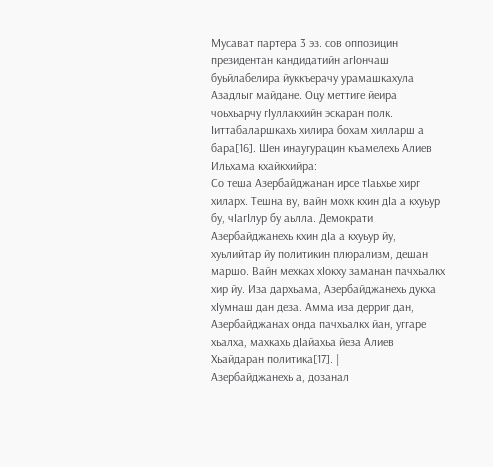Мусават партера 3 эз. сов оппозицин президентан кандидатийн агӀончаш буьйлабелира йуккъерачу урамашкахула Азадлыг майдане. Оцу меттиге йеира чоьхьарчу гӀуллакхийн эскаран полк. Ӏиттабаларшкахь хилира бохам хилларш а бара[16]. Шен инаугурацин къамелехь Алиев Ильхама кхайкхийра:
Со теша Азербайджанан ирсе тӀаьхье хирг хиларх. Тешна ву, вайн мохк кхин дӀа а кхуьур бу, чӀагӀлур бу аьлла. Демократи Азербайджанехь кхин дӀа а кхуьур йу, хуьлийтар йу политикин плюрализм, дешан маршо. Вайн мехках хӀокху заманан пачхьалкх хир йу. Иза дархьама, Азербайджанехь дукха хӀумнаш дан деза. Амма иза дерриг дан, Азербайджанах онда пачхьалкх йан, уггаре хьалха, махкахь дӀайахьа йеза Алиев Хьайдаран политика[17]. |
Азербайджанехь а, дозанал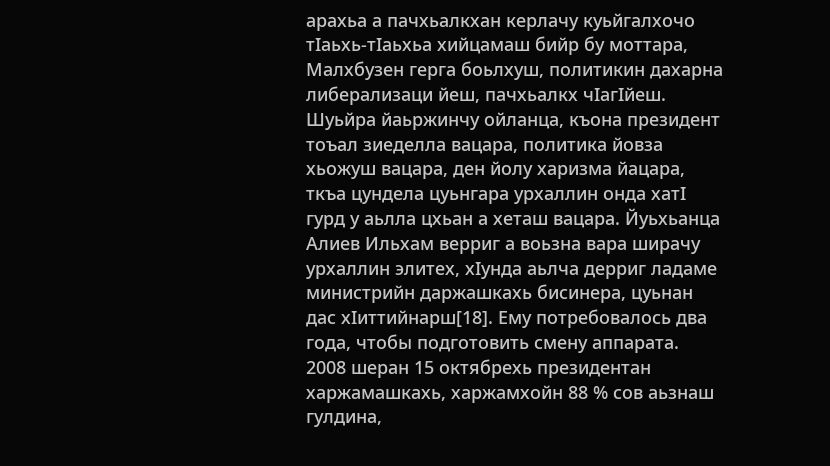арахьа а пачхьалкхан керлачу куьйгалхочо тӀаьхь-тӀаьхьа хийцамаш бийр бу моттара, Малхбузен герга боьлхуш, политикин дахарна либерализаци йеш, пачхьалкх чӀагӀйеш. Шуьйра йаьржинчу ойланца, къона президент тоъал зиеделла вацара, политика йовза хьожуш вацара, ден йолу харизма йацара, ткъа цундела цуьнгара урхаллин онда хатӀ гурд у аьлла цхьан а хеташ вацара. Йуьхьанца Алиев Ильхам верриг а воьзна вара ширачу урхаллин элитех, хӀунда аьлча дерриг ладаме министрийн даржашкахь бисинера, цуьнан дас хӀиттийнарш[18]. Ему потребовалось два года, чтобы подготовить смену аппарата.
2008 шеран 15 октябрехь президентан харжамашкахь, харжамхойн 88 % сов аьзнаш гулдина,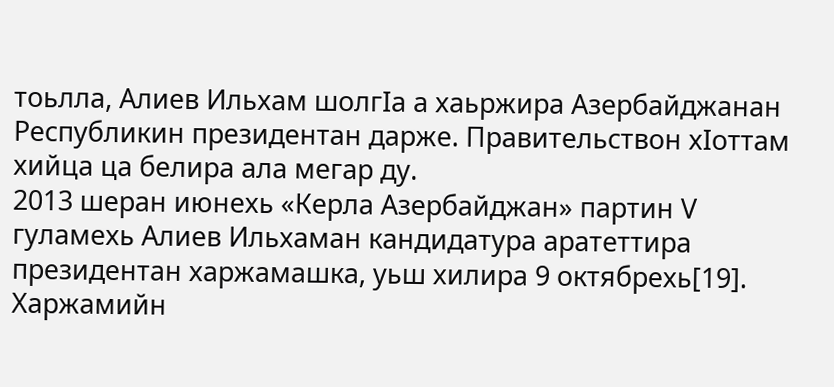тоьлла, Алиев Ильхам шолгӀа а хаьржира Азербайджанан Республикин президентан дарже. Правительствон хӀоттам хийца ца белира ала мегар ду.
2013 шеран июнехь «Керла Азербайджан» партин V гуламехь Алиев Ильхаман кандидатура аратеттира президентан харжамашка, уьш хилира 9 октябрехь[19]. Харжамийн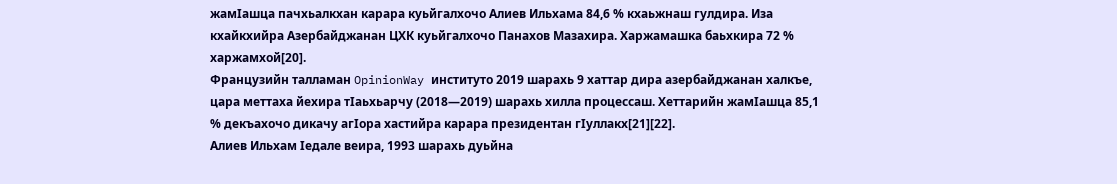жамӀашца пачхьалкхан карара куьйгалхочо Алиев Ильхама 84,6 % кхаьжнаш гулдира. Иза кхайкхийра Азербайджанан ЦХК куьйгалхочо Панахов Мазахира. Харжамашка баьхкира 72 % харжамхой[20].
Французийн талламан OpinionWay институто 2019 шарахь 9 хаттар дира азербайджанан халкъе, цара меттаха йехира тӀаьхьарчу (2018—2019) шарахь хилла процессаш. Хеттарийн жамӀашца 85,1 % декъахочо дикачу агӀора хастийра карара президентан гӀуллакх[21][22].
Алиев Ильхам Ӏедале веира, 1993 шарахь дуьйна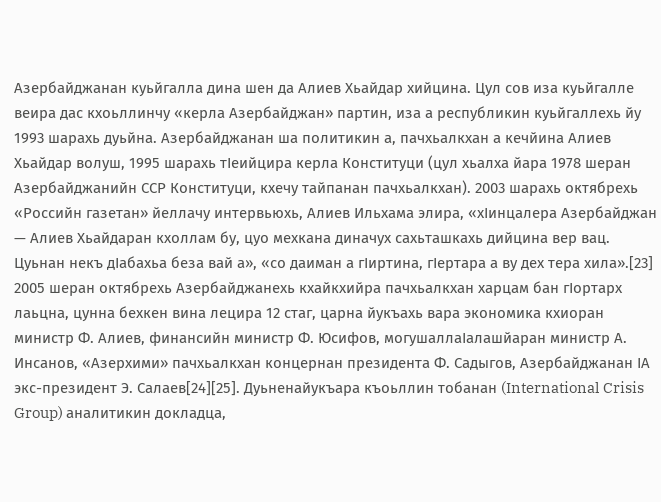Азербайджанан куьйгалла дина шен да Алиев Хьайдар хийцина. Цул сов иза куьйгалле веира дас кхоьллинчу «керла Азербайджан» партин, иза а республикин куьйгаллехь йу 1993 шарахь дуьйна. Азербайджанан ша политикин а, пачхьалкхан а кечйина Алиев Хьайдар волуш, 1995 шарахь тӀеийцира керла Конституци (цул хьалха йара 1978 шеран Азербайджанийн ССР Конституци, кхечу тайпанан пачхьалкхан). 2003 шарахь октябрехь «Российн газетан» йеллачу интервьюхь, Алиев Ильхама элира, «хӀинцалера Азербайджан — Алиев Хьайдаран кхоллам бу, цуо мехкана диначух сахьташкахь дийцина вер вац. Цуьнан некъ дӀабахьа беза вай а», «со даиман а гӀиртина, гӀертара а ву дех тера хила».[23]
2005 шеран октябрехь Азербайджанехь кхайкхийра пачхьалкхан харцам бан гӀортарх лаьцна, цунна бехкен вина лецира 12 стаг, царна йукъахь вара экономика кхиоран министр Ф. Алиев, финансийн министр Ф. Юсифов, могушаллаӀалашйаран министр А. Инсанов, «Азерхими» пачхьалкхан концернан президента Ф. Садыгов, Азербайджанан ӀА экс-президент Э. Салаев[24][25]. Дуьненайукъара къоьллин тобанан (International Crisis Group) аналитикин докладца,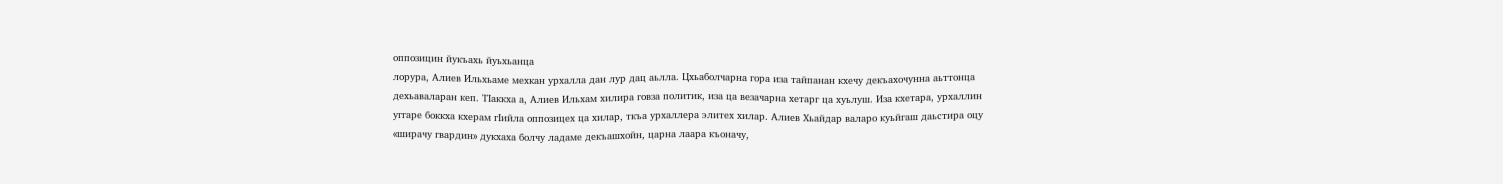оппозицин йукъахь йуьхьанца
лорура, Алиев Ильхьаме мехкан урхалла дан лур дац аьлла. Цхьаболчарна гора иза тайпанан кхечу декъахочунна аьттонца дехьаваларан кеп. ТӀаккха а, Алиев Ильхам хилира говза политик, иза ца везачарна хетарг ца хуьлуш. Иза кхетара, урхаллин уггаре боккха кхерам гӀийла оппозицех ца хилар, ткъа урхаллера элитех хилар. Алиев Хьайдар валаро куьйгаш даьстира оцу «ширачу гвардин» дукхаха болчу ладаме декъашхойн, царна лаара къоначу,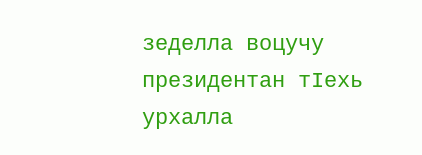зеделла воцучу президентан тӀехь урхалла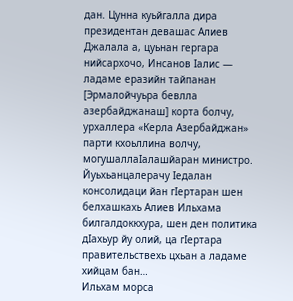дан. Цунна куьйгалла дира президентан девашас Алиев Джалала а, цуьнан гергара нийсархочо, Инсанов Ӏалис — ладаме еразийн тайпанан [Эрмалойчуьра бевлла азербайджанаш] корта болчу, урхаллера «Керла Азербайджан» парти кхоьллина волчу, могушаллаӀалашйаран министро. Йуьхьанцалерачу Ӏедалан консолидаци йан гӀертаран шен белхашкахь Алиев Ильхама билгалдоккхура, шен ден политика дӀахьур йу олий, ца гӀертара правительствехь цхьан а ладаме хийцам бан…
Ильхам морса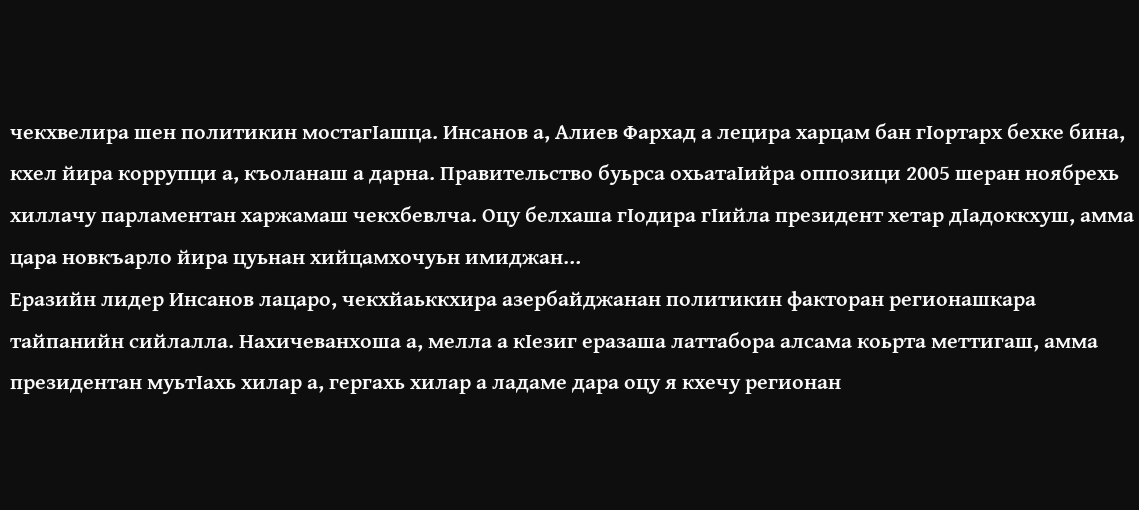чекхвелира шен политикин мостагӀашца. Инсанов а, Алиев Фархад а лецира харцам бан гӀортарх бехке бина, кхел йира коррупци а, къоланаш а дарна. Правительство буьрса охьатаӀийра оппозици 2005 шеран ноябрехь хиллачу парламентан харжамаш чекхбевлча. Оцу белхаша гӀодира гӀийла президент хетар дӀадоккхуш, амма цара новкъарло йира цуьнан хийцамхочуьн имиджан…
Еразийн лидер Инсанов лацаро, чекхйаьккхира азербайджанан политикин факторан регионашкара тайпанийн сийлалла. Нахичеванхоша а, мелла а кӀезиг еразаша латтабора алсама коьрта меттигаш, амма президентан муьтӀахь хилар а, гергахь хилар а ладаме дара оцу я кхечу регионан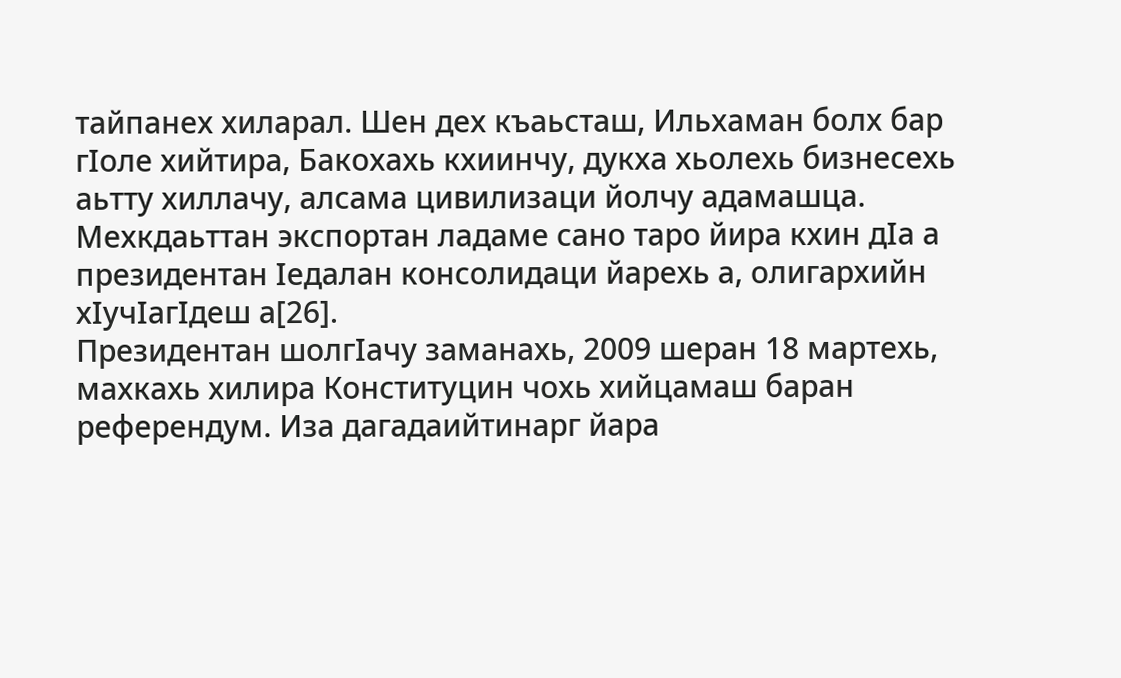тайпанех хиларал. Шен дех къаьсташ, Ильхаман болх бар гӀоле хийтира, Бакохахь кхиинчу, дукха хьолехь бизнесехь аьтту хиллачу, алсама цивилизаци йолчу адамашца. Мехкдаьттан экспортан ладаме сано таро йира кхин дӀа а президентан Ӏедалан консолидаци йарехь а, олигархийн хӀучӀагӀдеш а[26].
Президентан шолгӀачу заманахь, 2009 шеран 18 мартехь, махкахь хилира Конституцин чохь хийцамаш баран референдум. Иза дагадаийтинарг йара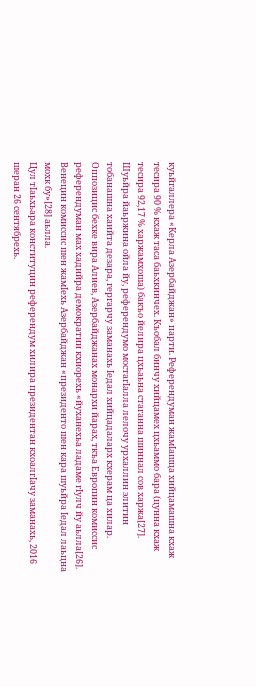куьйгаллера «Керла Азербайджан» парти. Референдуман жамӀашца хийцамашна кхаж тесира 90 % кхаж таса баьхкинчех. Къобал бинчу хийцамех цхьаммо бара (цунна кхаж тесира 92,17 % харжамхоша) бакъо йелира цхьаьна стаганна шиннал сов харжа[27]. Шуьйра йаьржина ойла йу, референдумо мостагӀалла лелочу урхаллин элитин тобанашна хаийта дезара, гергарчу заманахь Ӏедал хийцадаларх кхерам ца хилар. Оппозицис бехке вира Алиев, Азербайджанах монархи йарах, ткъа Европин комиссис референдуман мах хадийра демократии кхиорехь «йуханехьа ладаме гӀулч йу аьлла[26]. Венецин комиссис шен жамӀехь Азербайджан «президенто шен кара шуьйра Ӏедал лаьцна мохк бу»[28] аьлла.
Цул тӀаьхьара конституцин референдум хилира президентан кхоалгӀачу заманахь, 2016 шеран 26 сентябрехь.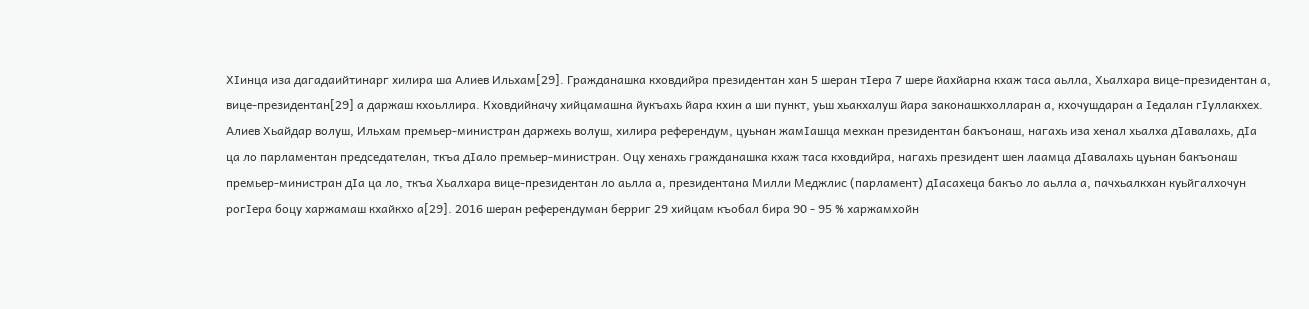ХӀинца иза дагадаийтинарг хилира ша Алиев Ильхам[29]. Гражданашка кховдийра президентан хан 5 шеран тӀера 7 шере йахйарна кхаж таса аьлла, Хьалхара вице-президентан а, вице-президентан[29] а даржаш кхоьллира. Кховдийначу хийцамашна йукъахь йара кхин а ши пункт, уьш хьакхалуш йара законашкхолларан а, кхочушдаран а Ӏедалан гӀуллакхех. Алиев Хьайдар волуш, Ильхам премьер-министран даржехь волуш, хилира референдум, цуьнан жамӀашца мехкан президентан бакъонаш, нагахь иза хенал хьалха дӀавалахь, дӀа ца ло парламентан председателан, ткъа дӀало премьер-министран. Оцу хенахь гражданашка кхаж таса кховдийра, нагахь президент шен лаамца дӀавалахь цуьнан бакъонаш премьер-министран дӀа ца ло, ткъа Хьалхара вице-президентан ло аьлла а, президентана Милли Меджлис (парламент) дӀасахеца бакъо ло аьлла а, пачхьалкхан куьйгалхочун рогӀера боцу харжамаш кхайкхо а[29]. 2016 шеран референдуман берриг 29 хийцам къобал бира 90 - 95 % харжамхойн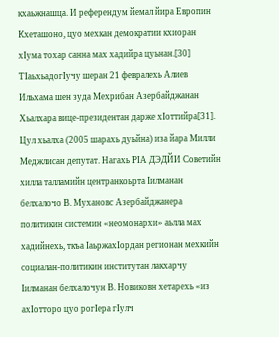кхаьжнашца. И референдум йемал йира Европин Кхеташоно, цуо мехкан демократии кхиоран хӀума тохар санна мах хадийра цуьнан.[30]
ТӀаьхьадогӀучу шеран 21 февралехь Алиев Ильхама шен зуда Мехрибан Азербайджанан Хьалхара вице-президентан дарже хӀоттийра[31]. Цул хьалха (2005 шарахь дуьйна) иза йара Милли Меджлисан депутат. Нагахь РӀА ДЭДЙИ Советийн хилла талламийн центранкоьрта Ӏилманан белхалочо В. Мухановс Азербайджанера политикин системин «неомонархи» аьлла мах хадийнехь, ткъа ӀаьржахӀордан регионан мехкийн социалан-политикин институтан лакхарчу Ӏилманан белхалочун В. Новиковн хетарехь «из ахӀотторо цуо рогӀера гӀулч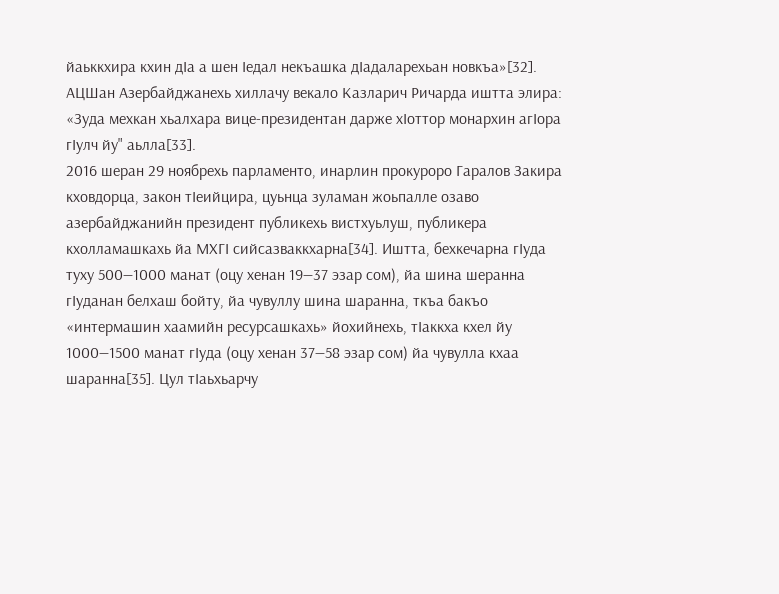йаьккхира кхин дӀа а шен Ӏедал некъашка дӀадаларехьан новкъа»[32]. АЦШан Азербайджанехь хиллачу векало Казларич Ричарда иштта элира: «Зуда мехкан хьалхара вице-президентан дарже хӀоттор монархин агӀора гӀулч йу" аьлла[33].
2016 шеран 29 ноябрехь парламенто, инарлин прокуроро Гаралов Закира кховдорца, закон тӀеийцира, цуьнца зуламан жоьпалле озаво азербайджанийн президент публикехь вистхуьлуш, публикера кхолламашкахь йа МХГӀ сийсазваккхарна[34]. Иштта, бехкечарна гӀуда туху 500—1000 манат (оцу хенан 19—37 эзар сом), йа шина шеранна гӀуданан белхаш бойту, йа чувуллу шина шаранна, ткъа бакъо «интермашин хаамийн ресурсашкахь» йохийнехь, тӀаккха кхел йу 1000—1500 манат гӀуда (оцу хенан 37—58 эзар сом) йа чувулла кхаа шаранна[35]. Цул тӀаьхьарчу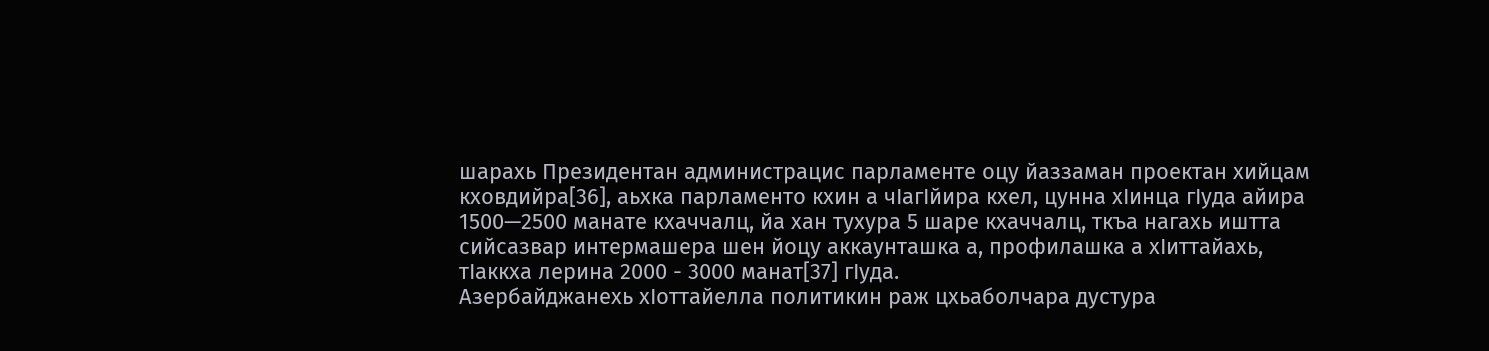шарахь Президентан администрацис парламенте оцу йаззаман проектан хийцам кховдийра[36], аьхка парламенто кхин а чӀагӀйира кхел, цунна хӀинца гӀуда айира 1500—2500 манате кхаччалц, йа хан тухура 5 шаре кхаччалц, ткъа нагахь иштта сийсазвар интермашера шен йоцу аккаунташка а, профилашка а хӀиттайахь, тӀаккха лерина 2000 - 3000 манат[37] гӀуда.
Азербайджанехь хӀоттайелла политикин раж цхьаболчара дустура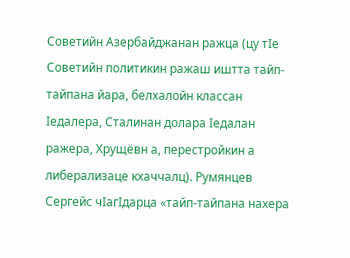Советийн Азербайджанан ражца (цу тӀе Советийн политикин ражаш иштта тайп-тайпана йара, белхалойн классан Ӏедалера, Сталинан долара Ӏедалан ражера, Хрущёвн а, перестройкин а либерализаце кхаччалц). Румянцев Сергейс чӀагӀдарца «тайп-тайпана нахера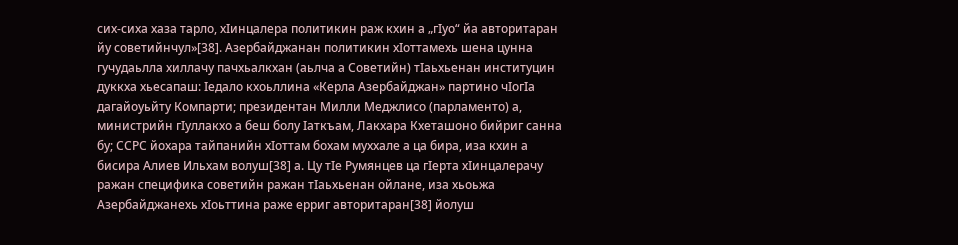сих-сиха хаза тарло, хӀинцалера политикин раж кхин а „гӀуо“ йа авторитаран йу советийнчул»[38]. Азербайджанан политикин хӀоттамехь шена цунна гучудаьлла хиллачу пачхьалкхан (аьлча а Советийн) тӀаьхьенан институцин дуккха хьесапаш: Ӏедало кхоьллина «Керла Азербайджан» партино чӀогӀа дагайоуьйту Компарти; президентан Милли Меджлисо (парламенто) а, министрийн гӀуллакхо а беш болу Ӏаткъам, Лакхара Кхеташоно бийриг санна бу; ССРС йохара тайпанийн хӀоттам бохам муххале а ца бира, иза кхин а бисира Алиев Ильхам волуш[38] а. Цу тӀе Румянцев ца гӀерта хӀинцалерачу ражан специфика советийн ражан тӀаьхьенан ойлане, иза хьоьжа Азербайджанехь хӀоьттина раже ерриг авторитаран[38] йолуш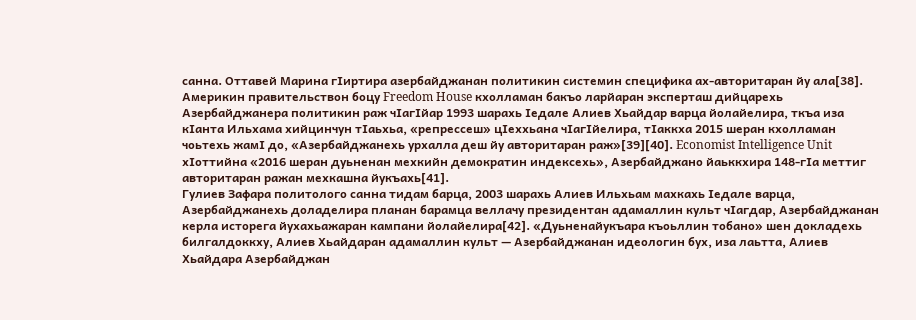санна. Оттавей Марина гӀиртира азербайджанан политикин системин специфика ах-авторитаран йу ала[38].
Америкин правительствон боцу Freedom House кхолламан бакъо ларйаран эксперташ дийцарехь Азербайджанера политикин раж чӀагӀйар 1993 шарахь Ӏедале Алиев Хьайдар варца йолайелира, ткъа иза кӀанта Ильхама хийцинчун тӀаьхьа, «репрессеш» цӀеххьана чӀагӀйелира, тӀаккха 2015 шеран кхолламан чоьтехь жамӀ до, «Азербайджанехь урхалла деш йу авторитаран раж»[39][40]. Economist Intelligence Unit хӀоттийна «2016 шеран дуьненан мехкийн демократин индексехь», Азербайджано йаьккхира 148-гӀа меттиг авторитаран ражан мехкашна йукъахь[41].
Гулиев Зафара политолого санна тидам барца, 2003 шарахь Алиев Ильхьам махкахь Ӏедале варца, Азербайджанехь доладелира планан барамца веллачу президентан адамаллин культ чӀагдар, Азербайджанан керла исторега йухахьажаран кампани йолайелира[42]. «Дуьненайукъара къоьллин тобано» шен докладехь билгалдоккху, Алиев Хьайдаран адамаллин культ — Азербайджанан идеологин бух, иза лаьтта, Алиев Хьайдара Азербайджан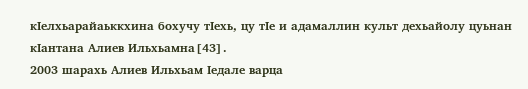кӀелхьарайаьккхина бохучу тӀехь, цу тӀе и адамаллин культ дехьайолу цуьнан кӀантана Алиев Ильхьамна[43].
2003 шарахь Алиев Ильхьам Ӏедале варца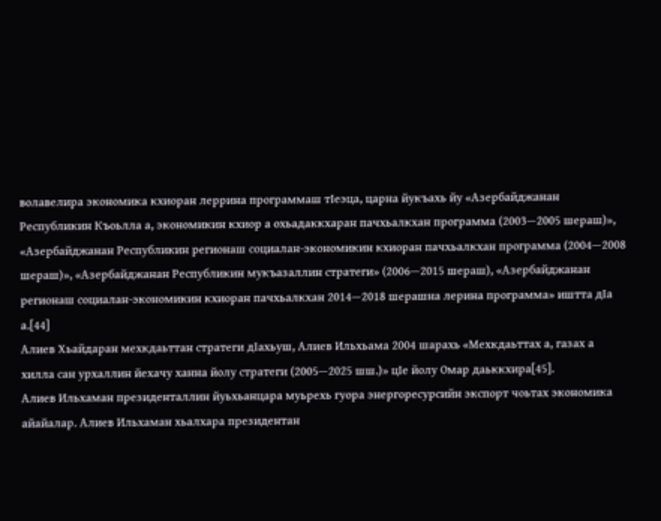волавелира экономика кхиоран леррина программаш тӀеэца, царна йукъахь йу «Азербайджанан Республикин Къоьлла а, экономикин кхиор а охьадаккхаран пачхьалкхан программа (2003—2005 шераш)», «Азербайджанан Республикин регионаш социалан-экономикин кхиоран пачхьалкхан программа (2004—2008 шераш)», «Азербайджанан Республикин мукъазаллин стратеги» (2006—2015 шераш), «Азербайджанан регионаш социалан-экономикин кхиоран пачхьалкхан 2014—2018 шерашна лерина программа» иштта дӀа а.[44]
Алиев Хьайдаран мехкдаьттан стратеги дӀахьуш, Алиев Ильхьама 2004 шарахь «Мехкдаьттах а, газах а хилла сан урхаллин йехачу ханна йолу стратеги (2005—2025 шш.)» цӀе йолу Омар даьккхира[45].
Алиев Ильхаман президенталлин йуьхьанцара муьрехь гуора энергоресурсийн экспорт чоьтах экономика айайалар. Алиев Ильхаман хьалхара президентан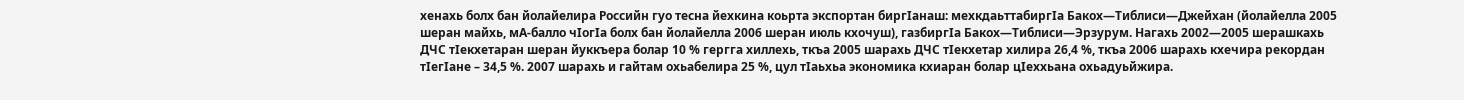хенахь болх бан йолайелира Российн гуо тесна йехкина коьрта экспортан биргӀанаш: мехкдаьттабиргӀа Бакох—Тиблиси—Джейхан (йолайелла 2005 шеран майхь, мА-балло чӀогӀа болх бан йолайелла 2006 шеран июль кхочуш), газбиргӀа Бакох—Тиблиси—Эрзурум. Нагахь 2002—2005 шерашкахь ДЧС тӀекхетаран шеран йуккъера болар 10 % гергга хиллехь, ткъа 2005 шарахь ДЧС тӀекхетар хилира 26,4 %, ткъа 2006 шарахь кхечира рекордан тӀегӀане – 34,5 %. 2007 шарахь и гайтам охьабелира 25 %, цул тӀаьхьа экономика кхиаран болар цӀеххьана охьадуьйжира.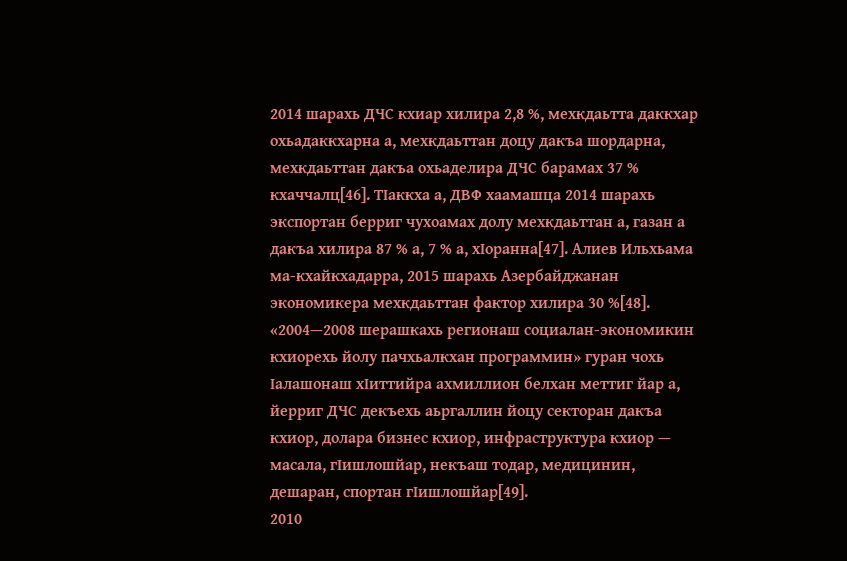2014 шарахь ДЧС кхиар хилира 2,8 %, мехкдаьтта даккхар охьадаккхарна а, мехкдаьттан доцу дакъа шордарна, мехкдаьттан дакъа охьаделира ДЧС барамах 37 % кхаччалц[46]. ТӀаккха а, ДВФ хаамашца 2014 шарахь экспортан берриг чухоамах долу мехкдаьттан а, газан а дакъа хилира 87 % а, 7 % а, хӀоранна[47]. Алиев Ильхьама ма-кхайкхадарра, 2015 шарахь Азербайджанан экономикера мехкдаьттан фактор хилира 30 %[48].
«2004—2008 шерашкахь регионаш социалан-экономикин кхиорехь йолу пачхьалкхан программин» гуран чохь Ӏалашонаш хӀиттийра ахмиллион белхан меттиг йар а, йерриг ДЧС декъехь аьргаллин йоцу секторан дакъа кхиор, долара бизнес кхиор, инфраструктура кхиор — масала, гӀишлошйар, некъаш тодар, медицинин, дешаран, спортан гӀишлошйар[49].
2010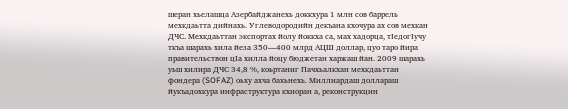шеран хьелашца Азербайджанехь доккхура 1 млн сов баррель мехкдаьтта дийнахь. Углеводородийн декъана кхочура ах сов мехкан ДЧС. Мехкдаьттан экспортах йолу йоккха са, мах хадорца, тӀедогӀучу ткъа шарахь хила йеза 350—400 млрд АЦШ доллар, цуо таро йира правительствон цӀа хилла йоцу бюджетан харжаш йан. 2009 шарахь уьш хилира ДЧС 34,8 %, коьртаниг Пачхьалкхан мехкдаьттан фондера (SOFAZ) оьху ахча бахьнехь. Миллиардаш доллараш йукъадохкура инфраструктура кхиоран а, реконструкцин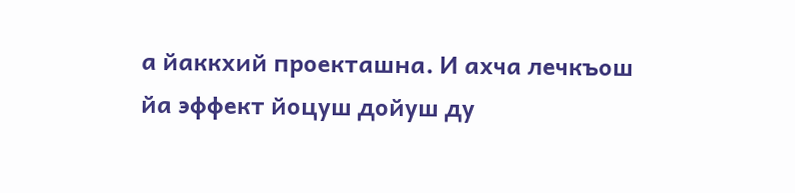а йаккхий проекташна. И ахча лечкъош йа эффект йоцуш дойуш ду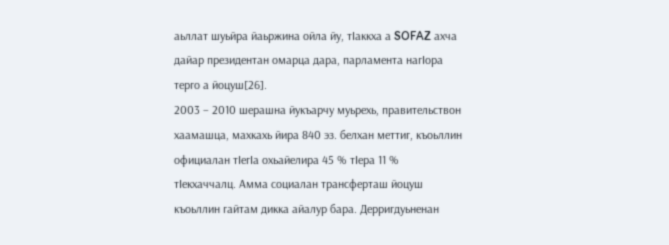аьллат шуьйра йаьржина ойла йу, тӀаккха а SOFAZ ахча дайар президентан омарца дара, парламента нагӀора терго а йоцуш[26].
2003 – 2010 шерашна йукъарчу муьрехь, правительствон хаамашца, махкахь йира 840 эз. белхан меттиг, къоьллин официалан тӀегӀа охьайелира 45 % тӀера 11 % тӀекхаччалц. Амма социалан трансферташ йоцуш къоьллин гайтам дикка айалур бара. Дерригдуьненан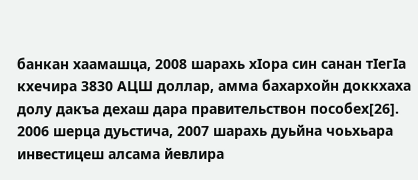банкан хаамашца, 2008 шарахь хӀора син санан тӀегӀа кхечира 3830 АЦШ доллар, амма бахархойн доккхаха долу дакъа дехаш дара правительствон пособех[26].
2006 шерца дуьстича, 2007 шарахь дуьйна чоьхьара инвестицеш алсама йевлира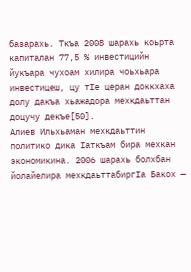базарахь. Ткъа 2008 шарахь коьрта капиталан 77,5 % инвестицийн йукъара чухоам хилира чоьхьара инвестицеш, цу тӀе церан доккхаха долу дакъа хьажадора мехкдаьттан доцучу декъе[50].
Алиев Ильхьаман мехкдаьттин политико дика Ӏаткъам бира мехкан экономикина. 2006 шарахь болхбан йолайелира мехкдаьттабиргӀа Бакох —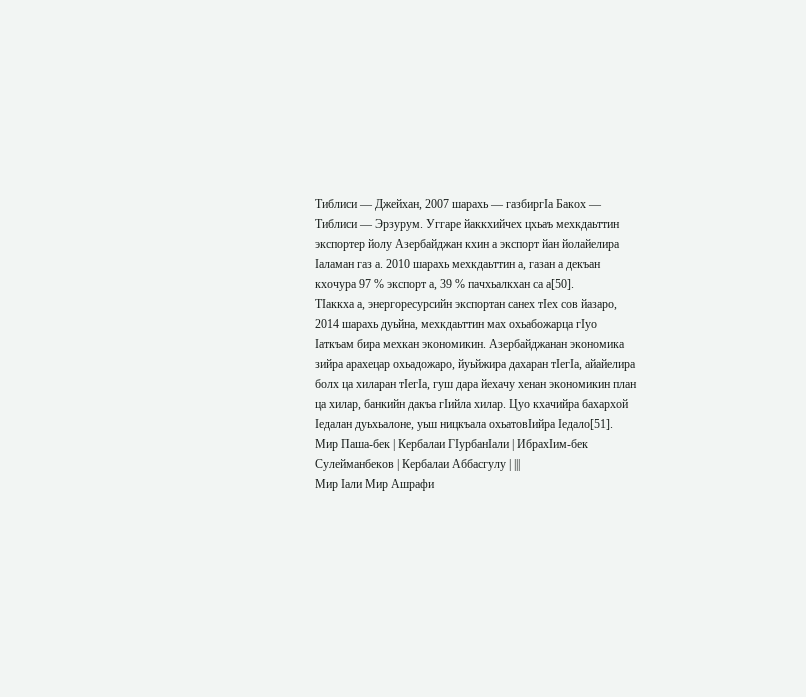Тиблиси — Джейхан, 2007 шарахь — газбиргӀа Бакох — Тиблиси — Эрзурум. Уггаре йаккхийчех цхьаъ мехкдаьттин экспортер йолу Азербайджан кхин а экспорт йан йолайелира Ӏаламан газ а. 2010 шарахь мехкдаьттин а, газан а декъан кхочура 97 % экспорт а, 39 % пачхьалкхан са а[50].
ТӀаккха а, энергоресурсийн экспортан санех тӀех сов йазаро, 2014 шарахь дуьйна, мехкдаьттин мах охьабожарца гӀуо Ӏаткъам бира мехкан экономикин. Азербайджанан экономика зийра арахецар охьадожаро, йуьйжира дахаран тӀегӀа, айайелира болх ца хиларан тӀегӀа, гуш дара йехачу хенан экономикин план ца хилар, банкийн дакъа гӀийла хилар. Цуо кхачийра бахархой Ӏедалан дуьхьалоне, уьш ницкъала охьатовӀийра Ӏедало[51].
Мир Паша-бек | Кербалаи ГӀурбанӀали | ИбрахӀим-бек Сулейманбеков | Кербалаи Аббасгулу | |||
Мир Ӏали Мир Ашрафи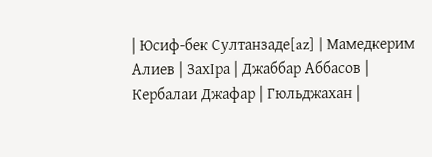| Юсиф-бек Султанзаде[az] | Мамедкерим Алиев | ЗахӀра | Джаббар Аббасов | Кербалаи Джафар | Гюльджахан |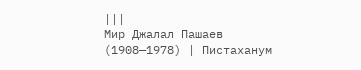|||
Мир Джалал Пашаев (1908—1978) | Пистаханум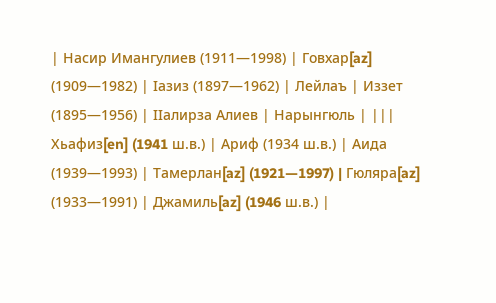| Насир Имангулиев (1911—1998) | Говхар[az] (1909—1982) | Ӏазиз (1897—1962) | Лейлаъ | Иззет (1895—1956) | ӀӀалирза Алиев | Нарынгюль | |||
Хьафиз[en] (1941 ш.в.) | Ариф (1934 ш.в.) | Аида (1939—1993) | Тамерлан[az] (1921—1997) | Гюляра[az] (1933—1991) | Джамиль[az] (1946 ш.в.) |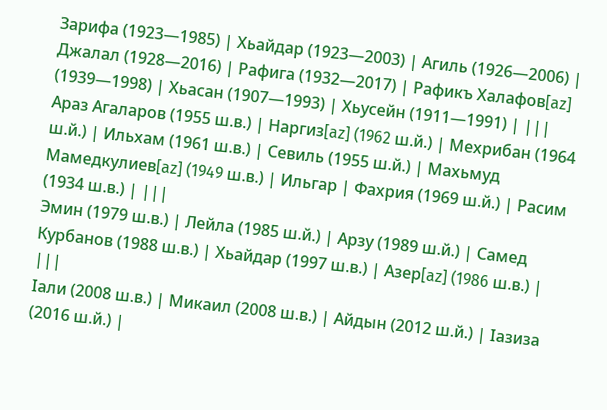Зарифа (1923—1985) | Хьайдар (1923—2003) | Агиль (1926—2006) | Джалал (1928—2016) | Рафига (1932—2017) | Рафикъ Халафов[az] (1939—1998) | Хьасан (1907—1993) | Хьусейн (1911—1991) | |||
Араз Агаларов (1955 ш.в.) | Наргиз[az] (1962 ш.й.) | Мехрибан (1964 ш.й.) | Ильхам (1961 ш.в.) | Севиль (1955 ш.й.) | Махьмуд Мамедкулиев[az] (1949 ш.в.) | Ильгар | Фахрия (1969 ш.й.) | Расим (1934 ш.в.) | |||
Эмин (1979 ш.в.) | Лейла (1985 ш.й.) | Арзу (1989 ш.й.) | Самед Курбанов (1988 ш.в.) | Хьайдар (1997 ш.в.) | Азер[az] (1986 ш.в.) | |||
Ӏали (2008 ш.в.) | Микаил (2008 ш.в.) | Айдын (2012 ш.й.) | Ӏазиза (2016 ш.й.) |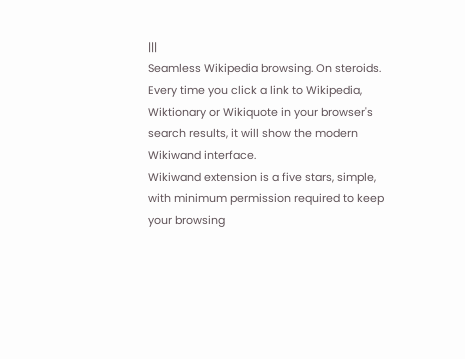|||
Seamless Wikipedia browsing. On steroids.
Every time you click a link to Wikipedia, Wiktionary or Wikiquote in your browser's search results, it will show the modern Wikiwand interface.
Wikiwand extension is a five stars, simple, with minimum permission required to keep your browsing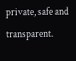private, safe and transparent.